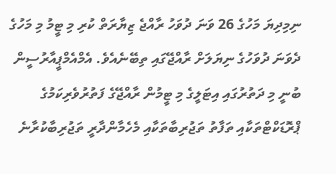ނިމިދިޔަ މަހުގެ 26 ވަނަ ދުވަހު ރާއްޖެ ޒިޔާރަތް ކުރި މި ޓީމު މި މަހުގެ ދެވަނަ ދުވަހުގެ ނިޔަލަށް ރާއްޖޭގައި ތިބޭނެއެވެ. އެމްއެމްޕީއާރުސީން ބުނީ މި ދަތުރުގައި އިޓަލީގެ މި ޓީމުން ރާއްޖޭގެ ފަތުރުވެރިކަމުގެ ޕްރޮޑަކްޓްތަކާއި ތަފާތު ތަޖުރިބާތަކާއި މެހެމާންދާރީ ތަޖުރިބާކުރާނެ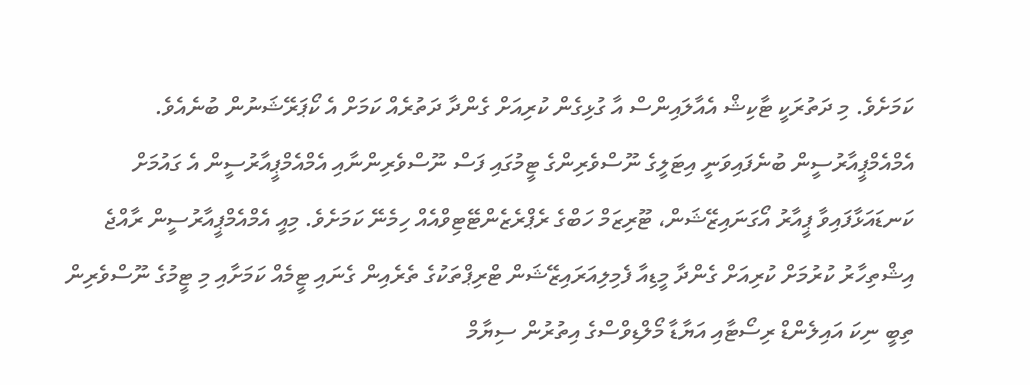ކަމަށެވެ. މި ދަތުރަކީ ޓާކިޝް އެއާލައިންސް އާ ގުޅިގެން ކުރިއަށް ގެންދާ ދަތުރެއް ކަމަށް އެ ކޯޕަރޭޝަނުން ބުނެއެވެ.
އެމްއެމްޕީއާރުސީން ބުނެފައިވަނީ އިޓަލީގެ ނޫސްވެރިންގެ ޓީމުގައި ފަސް ނޫސްވެރިންނާއި އެމްއެމްޕީއާރުސީން އެ ގައުމަށް ކަނޑައަޅާފައިވާ ޕީއާރު އޯގަނައިޒޭޝަން، ޓޫރިޒަމް ހަބްގެ ރެޕްރެޒެންޓޭޓިވްއެއް ހިމެނޭ ކަމަށެވެ. މިއީ އެމްއެމްޕީއާރުސީން ރާއްޖެ އިޝްތިހާރު ކުރުމަށް ކުރިއަށް ގެންދާ މީޑިއާ ފެމިލިއަރައިޒޭޝަން ޓްރިޕްތަކުގެ ތެރެއިން ގެނައި ޓީމެއް ކަމަށާއި މި ޓީމުގެ ނޫސްވެރިން ތިބީ ނިކަ އައިލެންޑް ރިސޯޓާއި އަޔާޑާ މޯލްޑިވްސްގެ އިތުރުން ސިޔާމް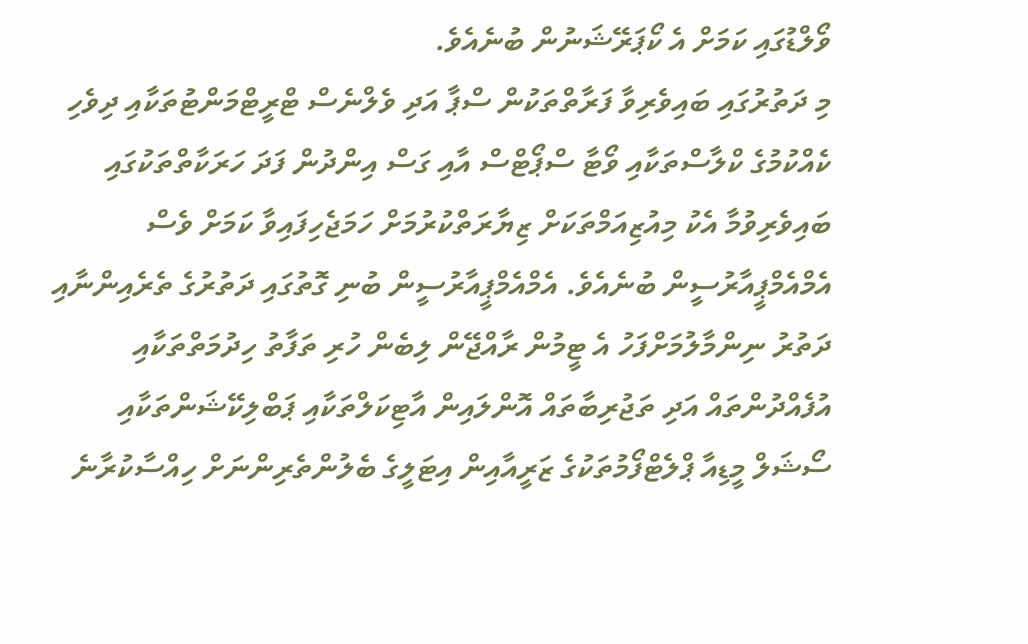ވޯލްޑުގައި ކަމަށް އެ ކޯޕަރޭޝަނުން ބުނެއެވެ.
މި ދަތުރުގައި ބައިވެރިވާ ފަރާތްތަކުން ސްޕާ އަދި ވެލްނެސް ޓްރީޓްމަންޓުތަކާއި ދިވެހި ކެއްކުމުގެ ކްލާސްތަކާއި ވޯޓާ ސްޕޯޓްސް އާއި ގަސް އިންދުން ފަދަ ހަރަކާތްތަކުގައި ބައިވެރިވުމާ އެކު މިއުޒިއަމްތަކަށް ޒިޔާރަތްކުރުމަށް ހަމަޖެހިފައިވާ ކަމަށް ވެސް އެމްއެމްޕީއާރުސީން ބުނެއެވެ. އެމްއެމްޕީއާރުސީން ބުނި ގޮތުގައި ދަތުރުގެ ތެރެއިންނާއި ދަތުރު ނިންމާލުމަށްފަހު އެ ޓީމުން ރާއްޖޭން ލިބެން ހުރި ތަފާތު ހިދުމަތްތަކާއި އުފެއްދުންތައް އަދި ތަޖުރިބާތައް އޮންލައިން އާޓިކަލްތަކާއި ޕަބްލިކޭޝަންތަކާއި ސޯޝަލް މީޑިއާ ޕްލެޓްފޯމުތަކުގެ ޒަރީއާއިން އިޓަލީގެ ބެލުންތެރިންނަށް ހިއްސާކުރާނެ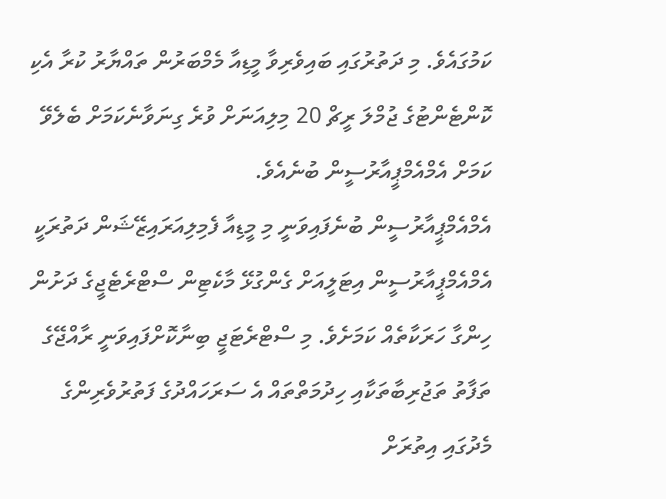ކަމުގައެވެ. މި ދަތުރުގައި ބައިވެރިވާ މީޑިއާ މެމްބަރުން ތައްޔާރު ކުރާ އެކި ކޮންޓެންޓުގެ ޖުމްލަ ރީޗް 20 މިލިއަނަށް ވުރެ ގިނަވާނެކަމަށް ބެލެވޭ ކަމަށް އެމްއެމްޕީއާރުސީން ބުނެއެވެ.
އެމްއެމްޕީއާރުސީން ބުނެފައިވަނީ މި މީޑިއާ ފެމިލިއަރައިޒޭޝަން ދަތުރަކީ އެމްއެމްޕީއާރުސީން އިޓަލީއަށް ގެންގުޅޭ މާކެޓިން ސްޓްރެޓެޖީގެ ދަށުން ހިންގާ ހަރަކާތެއް ކަމަށެވެ. މި ސްޓްރެޓަޖީ ބިނާކޮށްފައިވަނީ ރާއްޖޭގެ ތަފާތު ތަޖުރިބާތަކާއި ހިދުމަތްތައް އެ ސަރަހައްދުގެ ފަތުރުވެރިންގެ މެދުގައި އިތުރަށް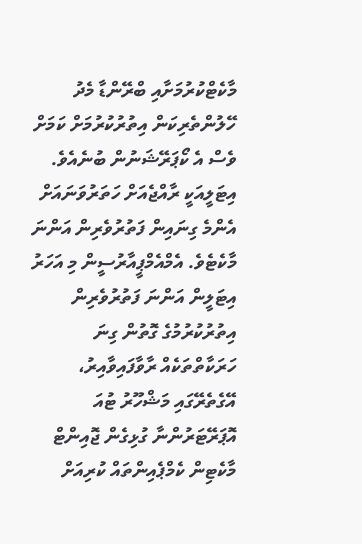މާކެޓްކުރުމަށާއި ބްރޭންޑާ މެދު ހޭލުންތެރިކަން އިތުރުކުރުމަށް ކަމަށް ވެސް އެ ކޯޕަރޭޝަނުން ބުނެއެވެ.
އިޓަލީއަކީ ރާއްޖެއަށް ހަތަރުވަނައަށް އެންމެ ގިނައިން ފަތުރުވެރިން އަންނަ މާކެޓެވެ. އެމްއެމްޕީއާރުސީން މި އަހަރު އިޓަލީން އަންނަ ފަތުރުވެރިން އިތުރުކުރުމުގެ ގޮތުން ގިނަ ހަރަކާތްތަކެއް ރާވާފައިވާއިރު، އޭގެތެރޭގައި މަޝްހޫރު ޓުއަ އޮޕަރޭޓަރުންނާ ގުޅިގެން ޖޮއިންޓް މާކެޓިން ކެމްޕެއިންތައް ކުރިއަށް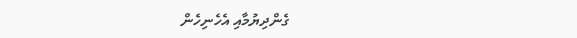ގެންދިޔުމާއި އެހެނިހެން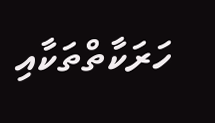ހަރަކާތްތަކާއި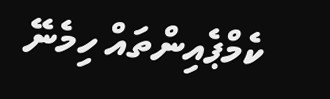ކެމްޕެއިންތައް ހިމެނޭ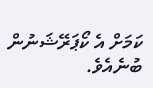ކަމަށް އެ ކޯޕަރޭޝަނުން ބުނެއެވެ.